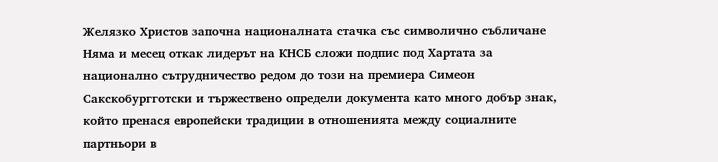Желязко Христов започна националната стачка със символично събличане
Няма и месец откак лидерът на КНСБ сложи подпис под Хартата за национално сътрудничество редом до този на премиера Симеон Сакскобургготски и тържествено определи документа като много добър знак, който пренася европейски традиции в отношенията между социалните партньори в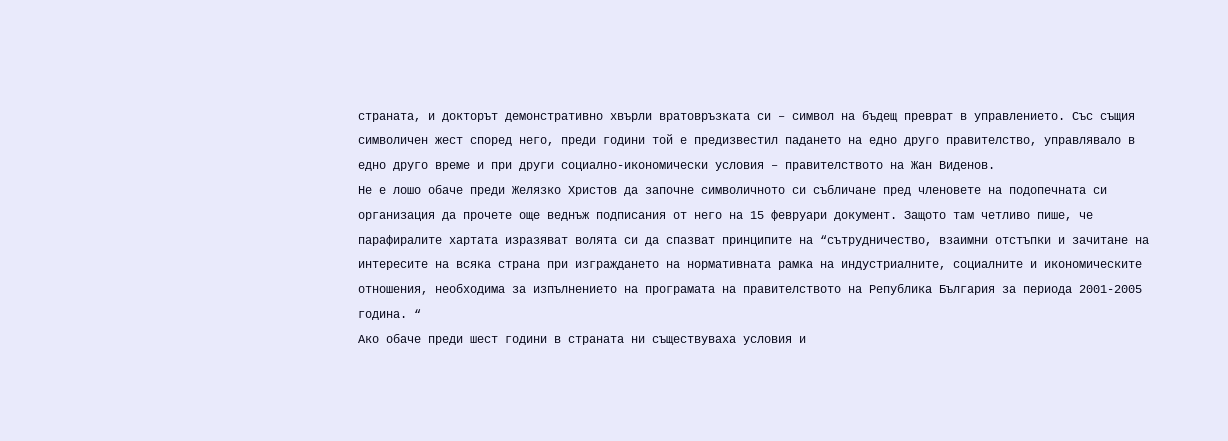страната, и докторът демонстративно хвърли вратовръзката си – символ на бъдещ преврат в управлението. Със същия символичен жест според него, преди години той е предизвестил падането на едно друго правителство, управлявало в едно друго време и при други социално-икономически условия – правителството на Жан Виденов.
Не е лошо обаче преди Желязко Христов да започне символичното си събличане пред членовете на подопечната си организация да прочете още веднъж подписания от него на 15 февруари документ. Защото там четливо пише, че парафиралите хартата изразяват волята си да спазват принципитe на “сътрудничество, взаимни отстъпки и зачитане на интересите на всяка страна при изграждането на нормативната рамка на индустриалните, социалните и икономическите отношения, необходима за изпълнението на програмата на правителството на Република България за периода 2001-2005 година. “
Ако обаче преди шест години в страната ни съществуваха условия и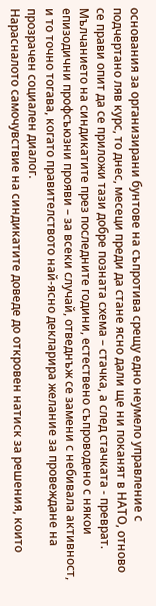основания за организирани бунтове на съпротива срещу едно неумело управление с подчертано ляв курс, то днес, месеци преди да стане ясно дали ще ни поканят в НАТО, отново се прави опит да се приложи тази добре позната схема – стачка, а след стачката - преврат. Мълчанието на синдикатите през последните години, естествено съпроводено с някои епизодични профсъюзни прояви – за всеки случай, отведнъж се замени с небивала активност, и то точно тогава, когато правителството най-ясно декларира желание за провеждане на прозрачен социален диалог.
Нарасналото самочувствие на синдикатите доведе до откровен натиск за решения, които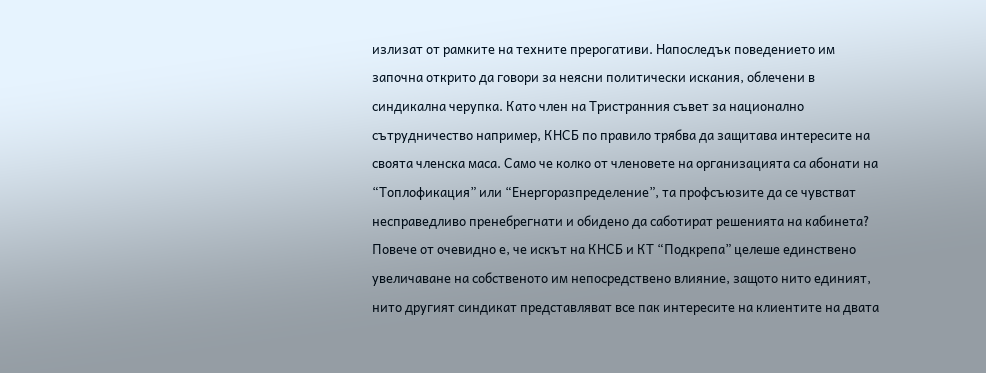излизат от рамките на техните прерогативи. Напоследък поведението им започна открито да говори за неясни политически искания, облечени в синдикална черупка. Като член на Тристранния съвет за национално сътрудничество например, КНСБ по правило трябва да защитава интересите на своята членска маса. Само че колко от членовете на организацията са абонати на “Топлофикация” или “Енергоразпределение”, та профсъюзите да се чувстват несправедливо пренебрегнати и обидено да саботират решенията на кабинета?
Повече от очевидно е, че искът на КНСБ и КТ “Подкрепа” целеше единствено увеличаване на собственото им непосредствено влияние, защото нито единият, нито другият синдикат представляват все пак интересите на клиентите на двата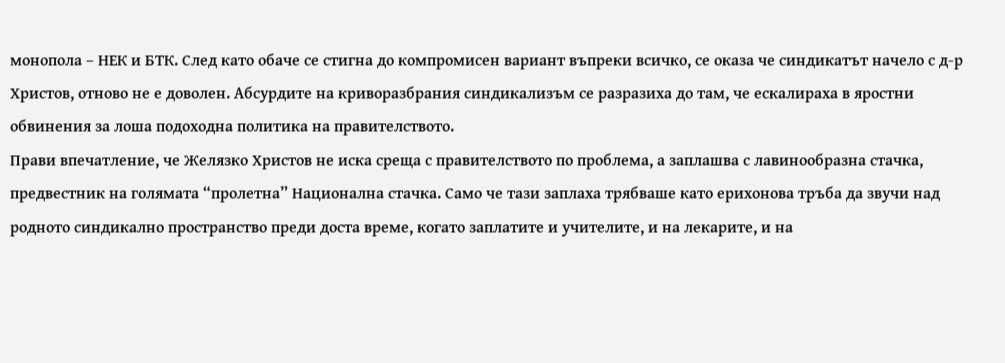монопола – НЕК и БТК. След като обаче се стигна до компромисен вариант въпреки всичко, се оказа че синдикатът начело с д-р Христов, отново не е доволен. Абсурдите на криворазбрания синдикализъм се разразиха до там, че ескалираха в яростни обвинения за лоша подоходна политика на правителството.
Прави впечатление, че Желязко Христов не иска среща с правителството по проблема, а заплашва с лавинообразна стачка, предвестник на голямата “пролетна” Национална стачка. Само че тази заплаха трябваше като ерихонова тръба да звучи над родното синдикално пространство преди доста време, когато заплатите и учителите, и на лекарите, и на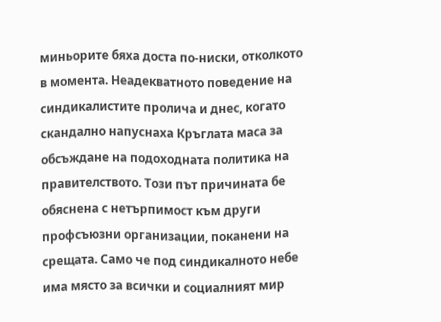миньорите бяха доста по-ниски, отколкото в момента. Неадекватното поведение на синдикалистите пролича и днес, когато скандално напуснаха Кръглата маса за обсъждане на подоходната политика на правителството. Този път причината бе обяснена с нетърпимост към други профсъюзни организации, поканени на срещата. Само че под синдикалното небе има място за всички и социалният мир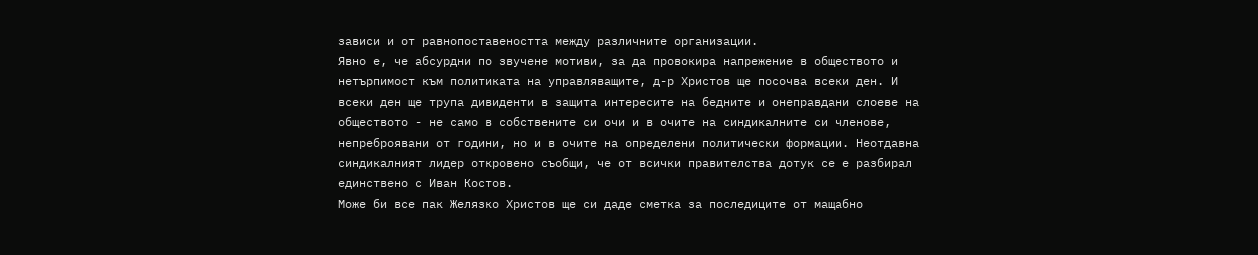зависи и от равнопоставеността между различните организации.
Явно е, че абсурдни по звучене мотиви, за да провокира напрежение в обществото и нетърпимост към политиката на управляващите, д-р Христов ще посочва всеки ден. И всеки ден ще трупа дивиденти в защита интересите на бедните и онеправдани слоеве на обществото - не само в собствените си очи и в очите на синдикалните си членове, непреброявани от години, но и в очите на определени политически формации. Неотдавна синдикалният лидер откровено съобщи, че от всички правителства дотук се е разбирал единствено с Иван Костов.
Може би все пак Желязко Христов ще си даде сметка за последиците от мащабно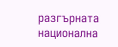разгърната национална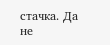стачка. Да не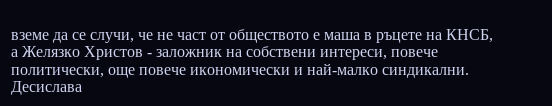вземе да се случи, че не част от обществото е маша в ръцете на КНСБ, а Желязко Христов - заложник на собствени интереси, повече политически, още повече икономически и най-малко синдикални.
Десислава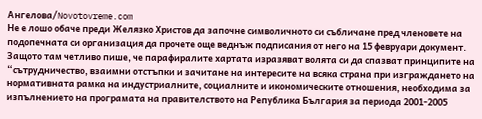Ангелова/Novotovreme.com
Не е лошо обаче преди Желязко Христов да започне символичното си събличане пред членовете на подопечната си организация да прочете още веднъж подписания от него на 15 февруари документ. Защото там четливо пише, че парафиралите хартата изразяват волята си да спазват принципитe на “сътрудничество, взаимни отстъпки и зачитане на интересите на всяка страна при изграждането на нормативната рамка на индустриалните, социалните и икономическите отношения, необходима за изпълнението на програмата на правителството на Република България за периода 2001-2005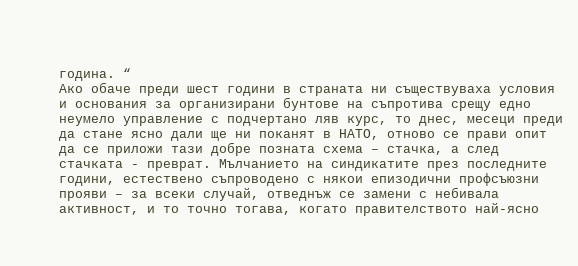година. “
Ако обаче преди шест години в страната ни съществуваха условия и основания за организирани бунтове на съпротива срещу едно неумело управление с подчертано ляв курс, то днес, месеци преди да стане ясно дали ще ни поканят в НАТО, отново се прави опит да се приложи тази добре позната схема – стачка, а след стачката - преврат. Мълчанието на синдикатите през последните години, естествено съпроводено с някои епизодични профсъюзни прояви – за всеки случай, отведнъж се замени с небивала активност, и то точно тогава, когато правителството най-ясно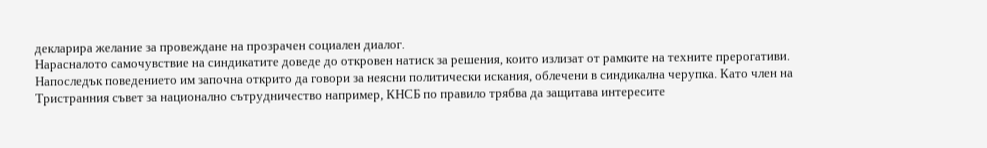декларира желание за провеждане на прозрачен социален диалог.
Нарасналото самочувствие на синдикатите доведе до откровен натиск за решения, които излизат от рамките на техните прерогативи. Напоследък поведението им започна открито да говори за неясни политически искания, облечени в синдикална черупка. Като член на Тристранния съвет за национално сътрудничество например, КНСБ по правило трябва да защитава интересите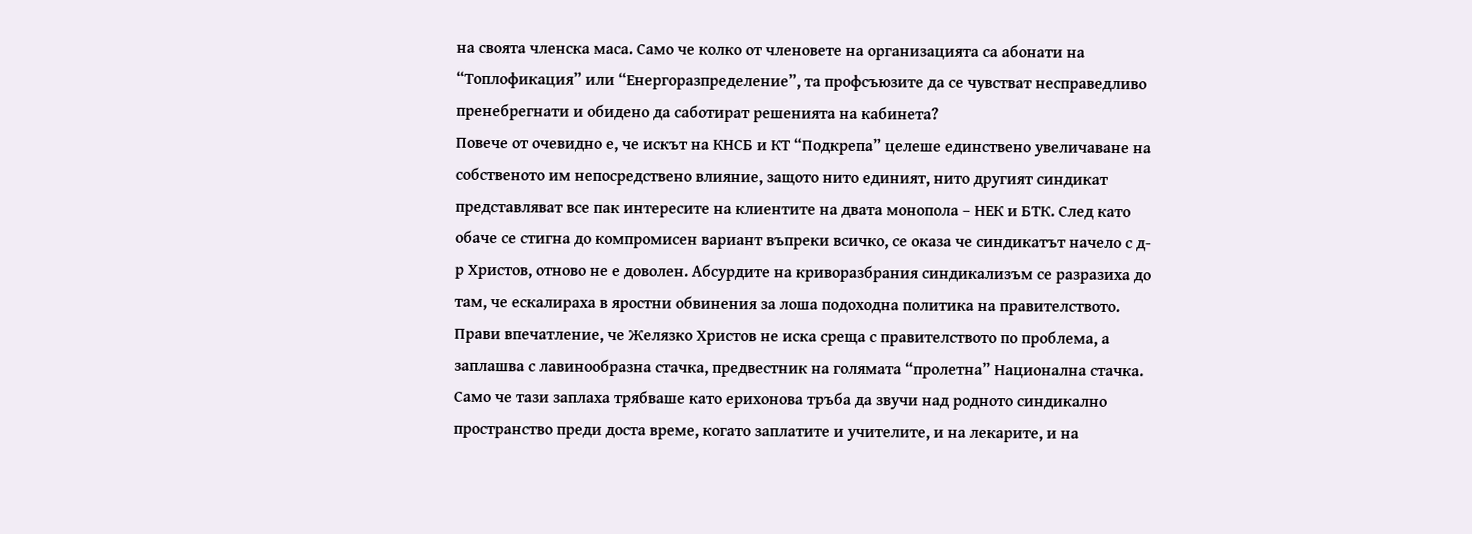на своята членска маса. Само че колко от членовете на организацията са абонати на “Топлофикация” или “Енергоразпределение”, та профсъюзите да се чувстват несправедливо пренебрегнати и обидено да саботират решенията на кабинета?
Повече от очевидно е, че искът на КНСБ и КТ “Подкрепа” целеше единствено увеличаване на собственото им непосредствено влияние, защото нито единият, нито другият синдикат представляват все пак интересите на клиентите на двата монопола – НЕК и БТК. След като обаче се стигна до компромисен вариант въпреки всичко, се оказа че синдикатът начело с д-р Христов, отново не е доволен. Абсурдите на криворазбрания синдикализъм се разразиха до там, че ескалираха в яростни обвинения за лоша подоходна политика на правителството.
Прави впечатление, че Желязко Христов не иска среща с правителството по проблема, а заплашва с лавинообразна стачка, предвестник на голямата “пролетна” Национална стачка. Само че тази заплаха трябваше като ерихонова тръба да звучи над родното синдикално пространство преди доста време, когато заплатите и учителите, и на лекарите, и на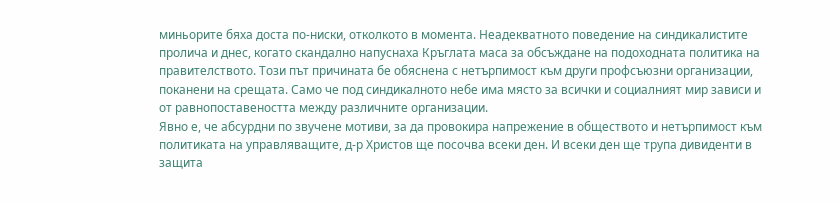миньорите бяха доста по-ниски, отколкото в момента. Неадекватното поведение на синдикалистите пролича и днес, когато скандално напуснаха Кръглата маса за обсъждане на подоходната политика на правителството. Този път причината бе обяснена с нетърпимост към други профсъюзни организации, поканени на срещата. Само че под синдикалното небе има място за всички и социалният мир зависи и от равнопоставеността между различните организации.
Явно е, че абсурдни по звучене мотиви, за да провокира напрежение в обществото и нетърпимост към политиката на управляващите, д-р Христов ще посочва всеки ден. И всеки ден ще трупа дивиденти в защита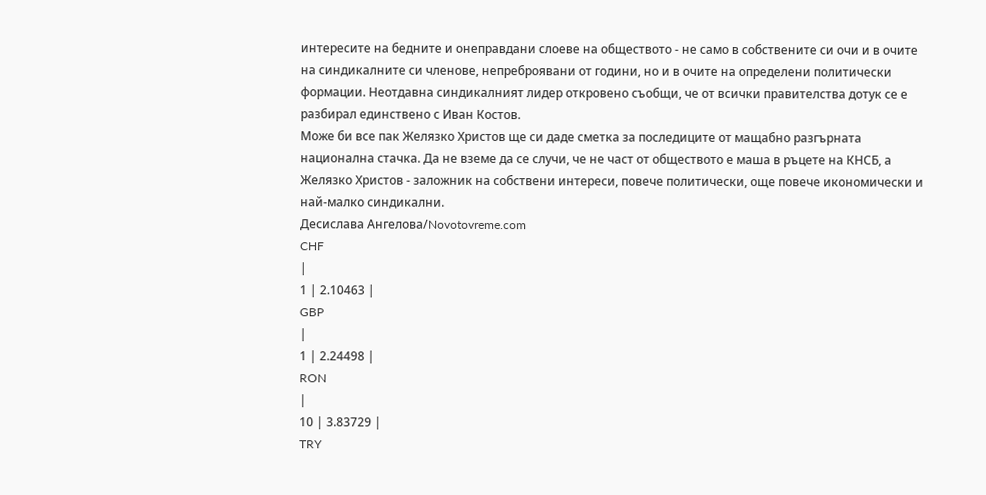интересите на бедните и онеправдани слоеве на обществото - не само в собствените си очи и в очите на синдикалните си членове, непреброявани от години, но и в очите на определени политически формации. Неотдавна синдикалният лидер откровено съобщи, че от всички правителства дотук се е разбирал единствено с Иван Костов.
Може би все пак Желязко Христов ще си даде сметка за последиците от мащабно разгърната национална стачка. Да не вземе да се случи, че не част от обществото е маша в ръцете на КНСБ, а Желязко Христов - заложник на собствени интереси, повече политически, още повече икономически и най-малко синдикални.
Десислава Ангелова/Novotovreme.com
CHF
|
1 | 2.10463 |
GBP
|
1 | 2.24498 |
RON
|
10 | 3.83729 |
TRY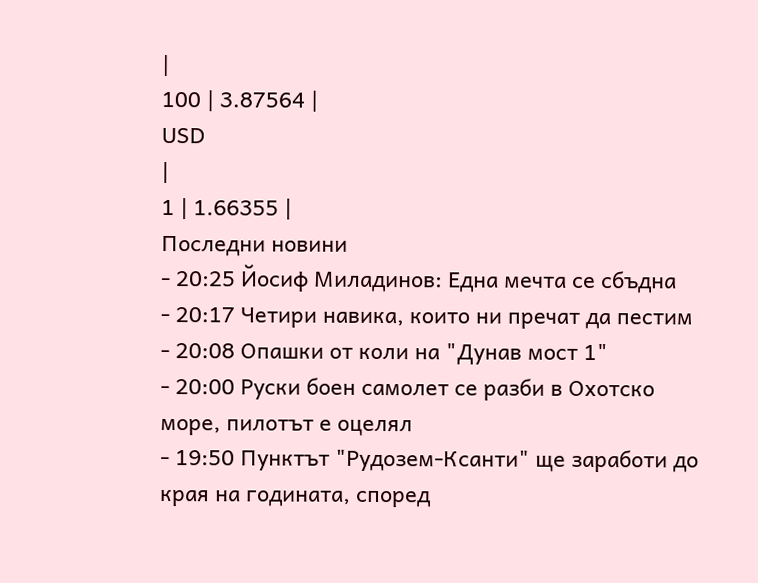|
100 | 3.87564 |
USD
|
1 | 1.66355 |
Последни новини
- 20:25 Йосиф Миладинов: Една мечта се сбъдна
- 20:17 Четири навика, които ни пречат да пестим
- 20:08 Опашки от коли на "Дунав мост 1"
- 20:00 Руски боен самолет се разби в Охотско море, пилотът е оцелял
- 19:50 Пунктът "Рудозем-Ксанти" ще заработи до края на годината, според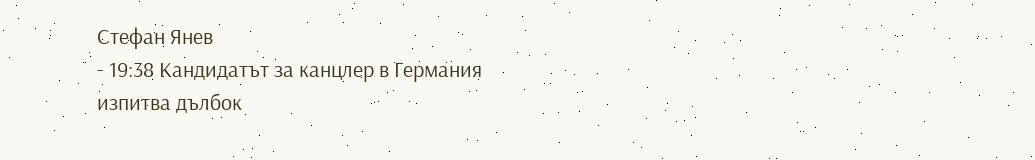Стефан Янев
- 19:38 Кандидатът за канцлер в Германия изпитва дълбок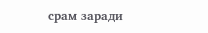срам заради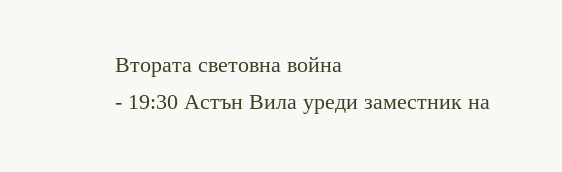Втората световна война
- 19:30 Астън Вила уреди заместник на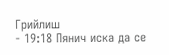Грийлиш
- 19:18 Пянич иска да се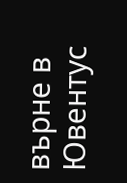върне в Ювентус